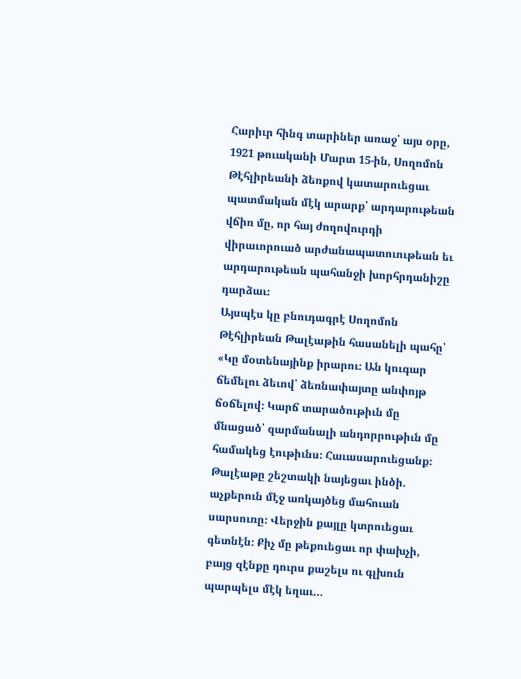Հարիւր հինգ տարիներ առաջ՝ այս օրը, 1921 թուականի Մարտ 15-ին, Սողոմոն Թէհլիրեանի ձեռքով կատարուեցաւ պատմական մէկ արարք՝ արդարութեան վճիռ մը, որ հայ ժողովուրդի վիրաւորուած արժանապատուութեան եւ արդարութեան պահանջի խորհրդանիշը դարձաւ։
Այսպէս կը բնուդագրէ Սողոմոն Թէհլիրեան Թալէաթին հասանելի պահը՝
«Կը մօտենայինք իրարու։ Ան կուգար ճեմելու ձեւով՝ ձեռնափայտը անփոյթ ճօճելով։ Կարճ տարածութիւն մը մնացած՝ զարմանալի անդորրութիւն մը համակեց էութիւնս։ Հաւասարուեցանք։ Թալէաթը շեշտակի նայեցաւ ինծի. աչքերուն մէջ առկայծեց մահուան սարսուռը։ Վերջին քայլը կտրուեցաւ գետնէն։ Քիչ մը թեքուեցաւ որ փախչի, բայց զէնքը դուրս քաշելս ու գլխուն պարպելս մէկ եղաւ…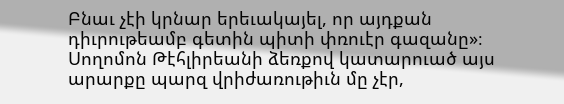Բնաւ չէի կրնար երեւակայել, որ այդքան դիւրութեամբ գետին պիտի փռուէր գազանը»։
Սողոմոն Թէհլիրեանի ձեռքով կատարուած այս արարքը պարզ վրիժառութիւն մը չէր,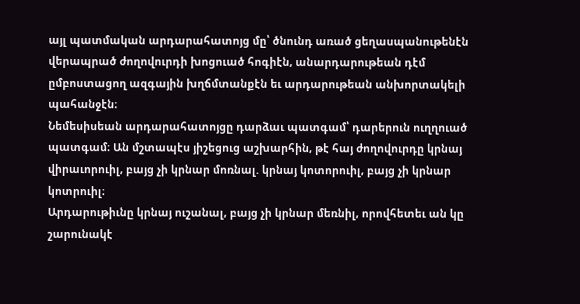այլ պատմական արդարահատոյց մը՝ ծնունդ առած ցեղասպանութենէն վերապրած ժողովուրդի խոցուած հոգիէն, անարդարութեան դէմ ըմբոստացող ազգային խղճմտանքէն եւ արդարութեան անխորտակելի պահանջէն։
Նեմեսիսեան արդարահատոյցը դարձաւ պատգամ՝ դարերուն ուղղուած պատգամ։ Ան մշտապէս յիշեցուց աշխարհին, թէ հայ ժողովուրդը կրնայ վիրաւորուիլ, բայց չի կրնար մոռնալ. կրնայ կոտորուիլ, բայց չի կրնար կոտրուիլ։
Արդարութիւնը կրնայ ուշանալ, բայց չի կրնար մեռնիլ, որովհետեւ ան կը շարունակէ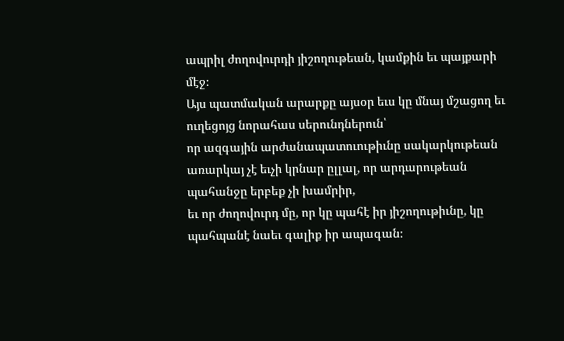ապրիլ ժողովուրդի յիշողութեան, կամքին եւ պայքարի մէջ։
Այս պատմական արարքը այսօր եւս կը մնայ մշացող եւ ուղեցոյց նորահաս սերունդներուն՝
որ ազգային արժանապատուութիւնը սակարկութեան առարկայ չէ եւչի կրնար ըլլալ, որ արդարութեան պահանջը երբեք չի խամրիր,
եւ որ ժողովուրդ մը, որ կը պահէ իր յիշողութիւնը, կը պահպանէ նաեւ գալիք իր ապագան։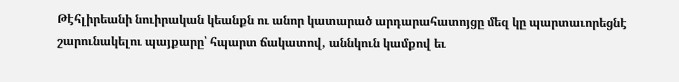Թէհլիրեանի նուիրական կեանքն ու անոր կատարած արդարահատոյցը մեզ կը պարտաւորեցնէ շարունակելու պայքարը՝ հպարտ ճակատով, աննկուն կամքով եւ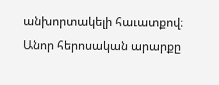անխորտակելի հաւատքով։
Անոր հերոսական արարքը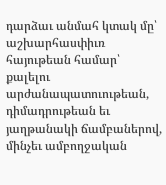դարձաւ անմահ կտակ մը՝ աշխարհասփիւռ հայութեան համար՝ քալելու արժանապատուութեան, դիմադրութեան եւ յաղթանակի ճամբաներով, մինչեւ ամբողջական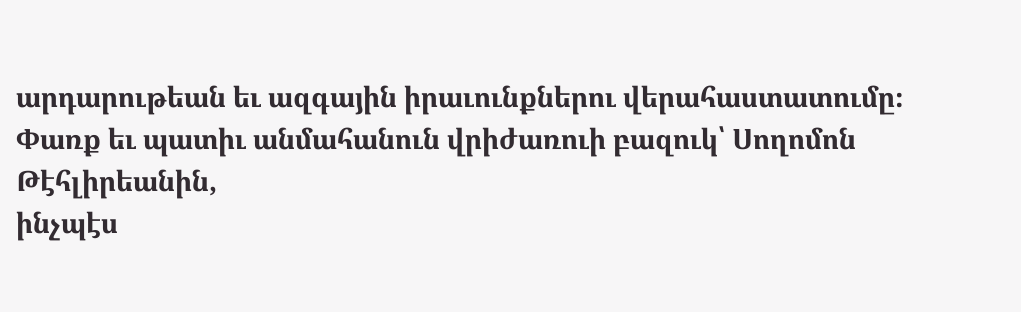արդարութեան եւ ազգային իրաւունքներու վերահաստատումը։
Փառք եւ պատիւ անմահանուն վրիժառուի բազուկ՝ Սողոմոն Թէհլիրեանին,
ինչպէս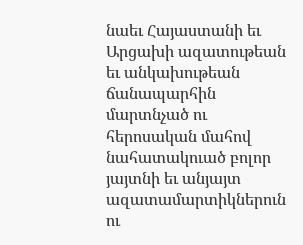նաեւ Հայաստանի եւ Արցախի ազատութեան եւ անկախութեան ճանապարհին մարտնչած ու հերոսական մահով նահատակուած բոլոր յայտնի եւ անյայտ ազատամարտիկներուն ու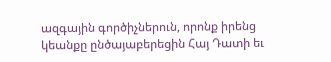ազգային գործիչներուն, որոնք իրենց կեանքը ընծայաբերեցին Հայ Դատի եւ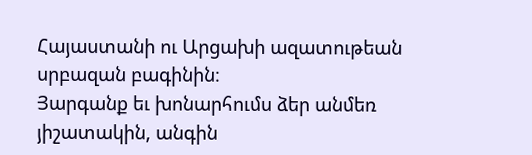Հայաստանի ու Արցախի ազատութեան սրբազան բագինին։
Յարգանք եւ խոնարհումս ձեր անմեռ յիշատակին, անգին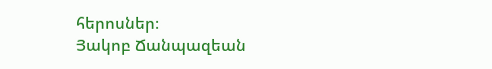հերոսներ։
Յակոբ Ճանպազեան